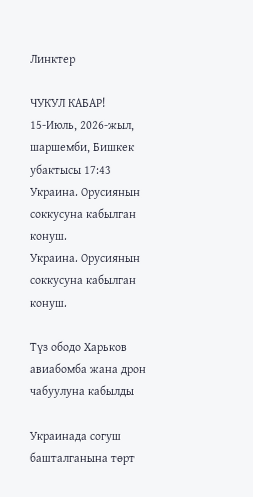Линктер

ЧУКУЛ КАБАР!
15-Июль, 2026-жыл, шаршемби, Бишкек убактысы 17:43
Украина. Орусиянын соккусуна кабылган конуш.
Украина. Орусиянын соккусуна кабылган конуш.

Түз ободо Харьков авиабомба жана дрон чабуулуна кабылды

Украинада согуш башталганына төрт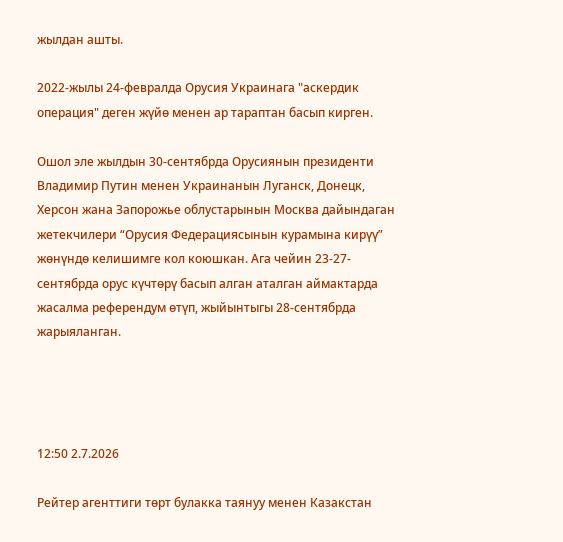жылдан ашты.

2022-жылы 24-февралда Орусия Украинага "аскердик операция" деген жүйө менен ар тараптан басып кирген.

Ошол эле жылдын 30-сентябрда Орусиянын президенти Владимир Путин менен Украинанын Луганск, Донецк, Херсон жана Запорожье облустарынын Москва дайындаган жетекчилери “Орусия Федерациясынын курамына кирүү” жөнүндө келишимге кол коюшкан. Ага чейин 23-27-сентябрда орус күчтөрү басып алган аталган аймактарда жасалма референдум өтүп, жыйынтыгы 28-сентябрда жарыяланган.




12:50 2.7.2026

Рейтер агенттиги төрт булакка таянуу менен Казакстан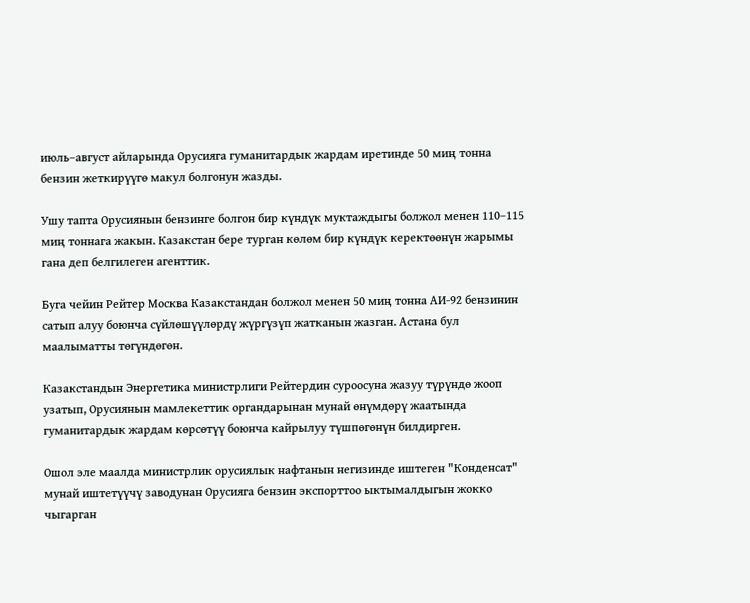июль–август айларында Орусияга гуманитардык жардам иретинде 50 миң тонна бензин жеткирүүгө макул болгонун жазды.

Ушу тапта Орусиянын бензинге болгон бир күндүк муктаждыгы болжол менен 110–115 миң тоннага жакын. Казакстан бере турган көлөм бир күндүк керектөөнүн жарымы гана деп белгилеген агенттик.

Буга чейин Рейтер Москва Казакстандан болжол менен 50 миң тонна АИ-92 бензинин сатып алуу боюнча сүйлөшүүлөрдү жүргүзүп жатканын жазган. Астана бул маалыматты төгүндөгөн.

Казакстандын Энергетика министрлиги Рейтердин суроосуна жазуу түрүндө жооп узатып, Орусиянын мамлекеттик органдарынан мунай өнүмдөрү жаатында гуманитардык жардам көрсөтүү боюнча кайрылуу түшпөгөнүн билдирген.

Ошол эле маалда министрлик орусиялык нафтанын негизинде иштеген "Конденсат" мунай иштетүүчү заводунан Орусияга бензин экспорттоо ыктымалдыгын жокко чыгарган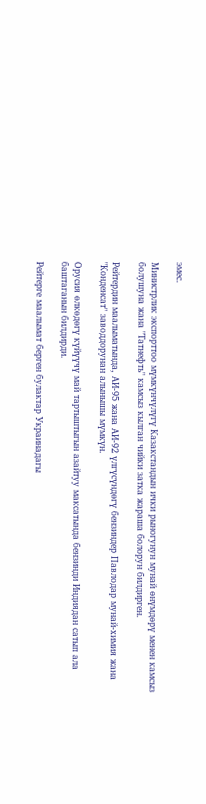эмес.

Министрлик экспорттоо мүмкүнчүлүгү Казакстандын ички рыногунун мунай өнүмдөрү менен камсыз болушуна жана "Татнефть" камсыз кылган чийки затка жараша болорун билдирген.

Рейтердин маалыматында, АИ-95 жана АИ-92 үлгүсүндөгү бензиндер Павлодар мунай-химия жана "Конденсат" заводдорунан алынышы мүмкүн.

Орусия өлкөдөгү күйүүчү май тартыштыгын азайтуу максатында бензинди Индиядан сатып ала баштаганын билдирди.

Рейтерге маалымат берген булактар Украинадагы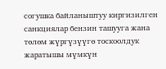согушка байланыштуу киргизилген санкциялар бензин ташууга жана төлөм жүргүзүүгө тоскоолдук жаратышы мүмкүн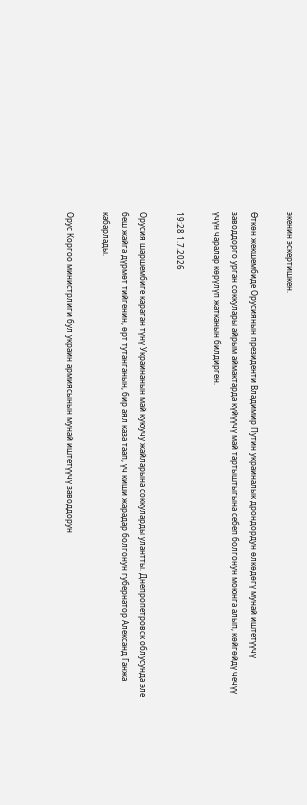экенин эскертишкен.

Өткөн жекшембиде Орусиянын президенти Владимир Путин украиналык дрондордун өлкөдөгү мунай иштетүүчү заводдорго урган соккулары айрым аймактарда күйүүчү май тартыштыгына себеп болгонун моюнга алып, көйгөйдү чечүү үчүн чаралар көрүлүп жатканын билдирген.

19:28 1.7.2026

Орусия шаршембиге караган түнү Украинанын май куюучу жайларына соккуларды улантты. Днепропетровск облусунда эле беш жайга дүрмөт тийгенин, өрт тутанганын, бир аял каза таап, үч киши жарадар болгонун губернатор Александ Ганжа кабарлады.

Орус Коргоо министрлиги бул украин армиясынын мунай иштетүүчү заводдорун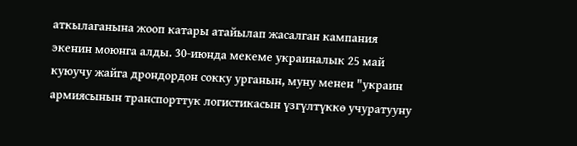аткылаганына жооп катары атайылап жасалган кампания экенин моюнга алды. 30-июнда мекеме украиналык 25 май куюучу жайга дрондордон сокку урганын, муну менен "украин армиясынын транспорттук логистикасын үзгүлтүккө учуратууну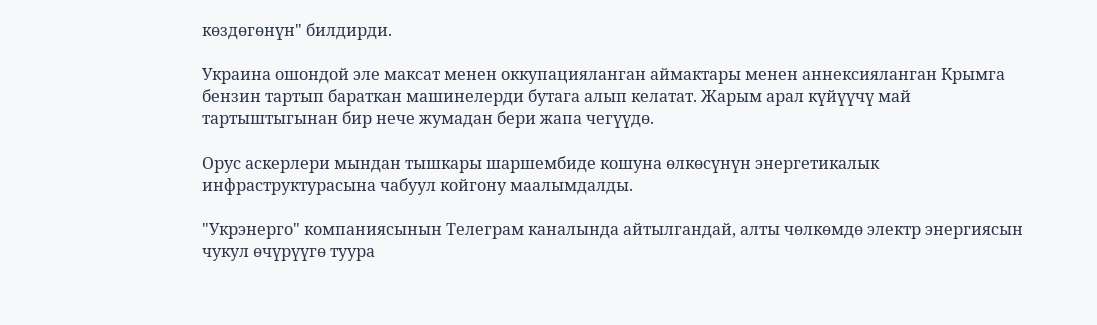көздөгөнүн" билдирди.

Украина ошондой эле максат менен оккупацияланган аймактары менен аннексияланган Крымга бензин тартып бараткан машинелерди бутага алып келатат. Жарым арал күйүүчү май тартыштыгынан бир нече жумадан бери жапа чегүүдө.

Орус аскерлери мындан тышкары шаршембиде кошуна өлкөсүнүн энергетикалык инфраструктурасына чабуул койгону маалымдалды.

"Укрэнерго" компаниясынын Телеграм каналында айтылгандай, алты чөлкөмдө электр энергиясын чукул өчүрүүгө туура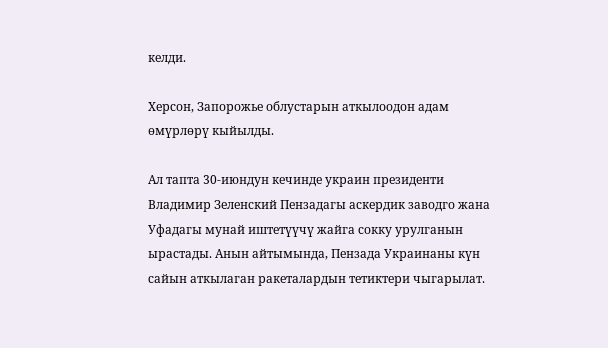келди.

Херсон, Запорожье облустарын аткылоодон адам өмүрлөрү кыйылды.

Ал тапта 30-июндун кечинде украин президенти Владимир Зеленский Пензадагы аскердик заводго жана Уфадагы мунай иштетүүчү жайга сокку урулганын ырастады. Анын айтымында, Пензада Украинаны күн сайын аткылаган ракеталардын тетиктери чыгарылат.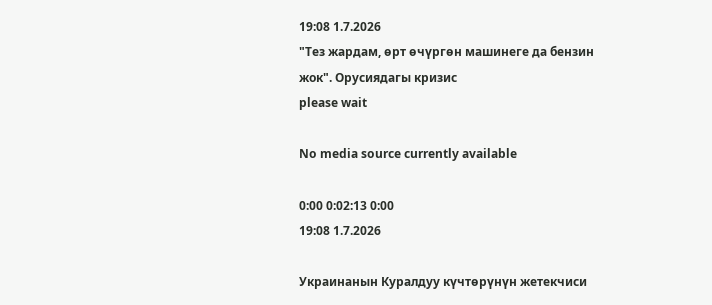19:08 1.7.2026
"Тез жардам, өрт өчүргөн машинеге да бензин жок". Орусиядагы кризис
please wait

No media source currently available

0:00 0:02:13 0:00
19:08 1.7.2026

Украинанын Куралдуу күчтөрүнүн жетекчиси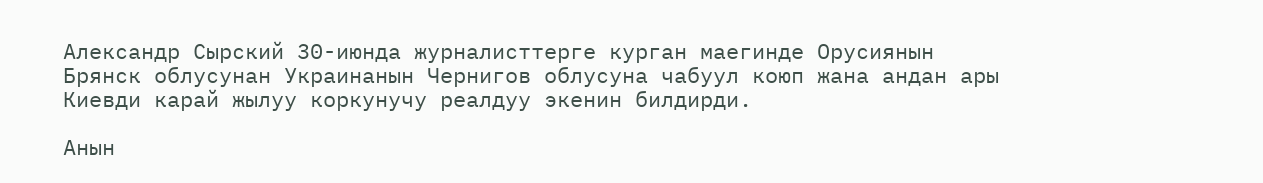Александр Сырский 30-июнда журналисттерге курган маегинде Орусиянын Брянск облусунан Украинанын Чернигов облусуна чабуул коюп жана андан ары Киевди карай жылуу коркунучу реалдуу экенин билдирди.

Анын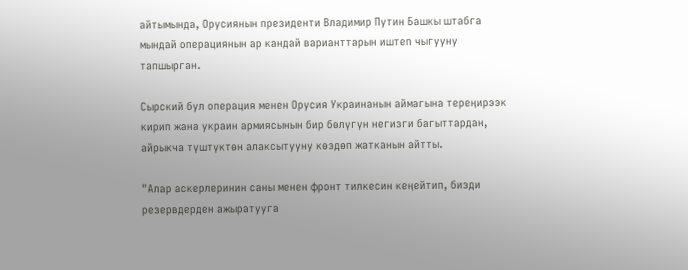айтымында, Орусиянын президенти Владимир Путин Башкы штабга мындай операциянын ар кандай варианттарын иштеп чыгууну тапшырган.

Сырский бул операция менен Орусия Украинанын аймагына тереңирээк кирип жана украин армиясынын бир бөлүгүн негизги багыттардан, айрыкча түштүктөн алаксытууну көздөп жатканын айтты.

"Алар аскерлеринин саны менен фронт тилкесин кеңейтип, бизди резервдерден ажыратууга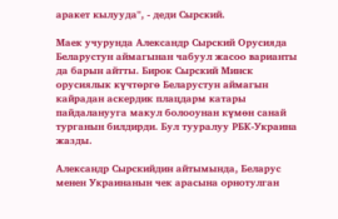аракет кылууда", - деди Сырский.

Маек учурунда Александр Сырский Орусияда Беларустун аймагынан чабуул жасоо варианты да барын айтты. Бирок Сырский Минск орусиялык күчтөргө Беларустун аймагын кайрадан аскердик плацдарм катары пайдаланууга макул болооунан күмөн санай турганын билдирди. Бул тууралуу РБК-Украина жазды.

Александр Сырскийдин айтымында, Беларус менен Украинанын чек арасына орнотулган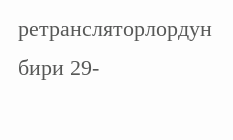ретрансляторлордун бири 29-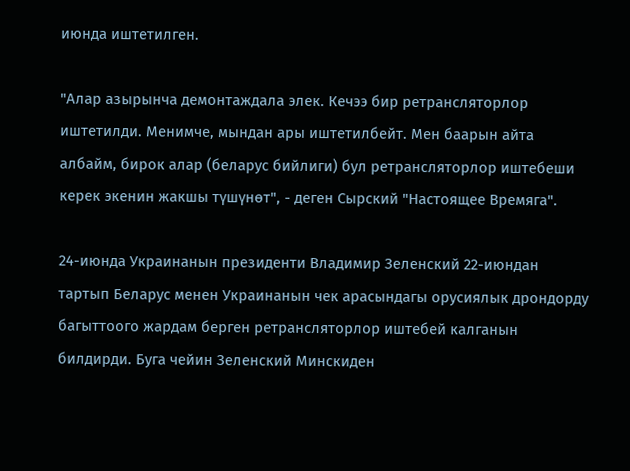июнда иштетилген.

"Алар азырынча демонтаждала элек. Кечээ бир ретрансляторлор иштетилди. Менимче, мындан ары иштетилбейт. Мен баарын айта албайм, бирок алар (беларус бийлиги) бул ретрансляторлор иштебеши керек экенин жакшы түшүнөт", - деген Сырский "Настоящее Времяга".

24-июнда Украинанын президенти Владимир Зеленский 22-июндан тартып Беларус менен Украинанын чек арасындагы орусиялык дрондорду багыттоого жардам берген ретрансляторлор иштебей калганын билдирди. Буга чейин Зеленский Минскиден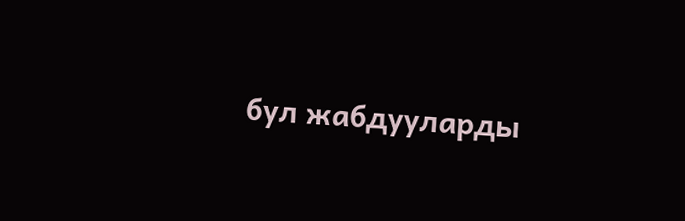бул жабдууларды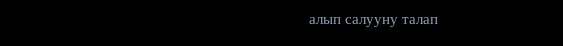алып салууну талап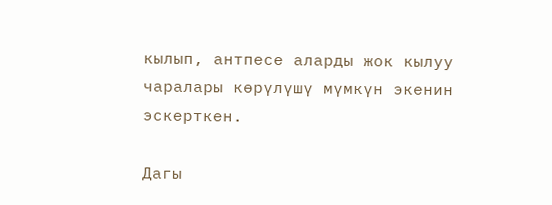кылып, антпесе аларды жок кылуу чаралары көрүлүшү мүмкүн экенин эскерткен.

Дагы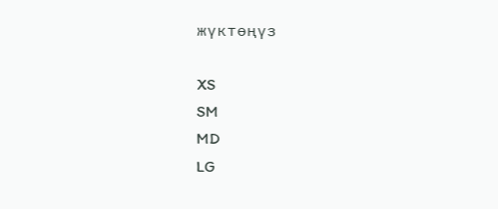жүктөңүз

XS
SM
MD
LG